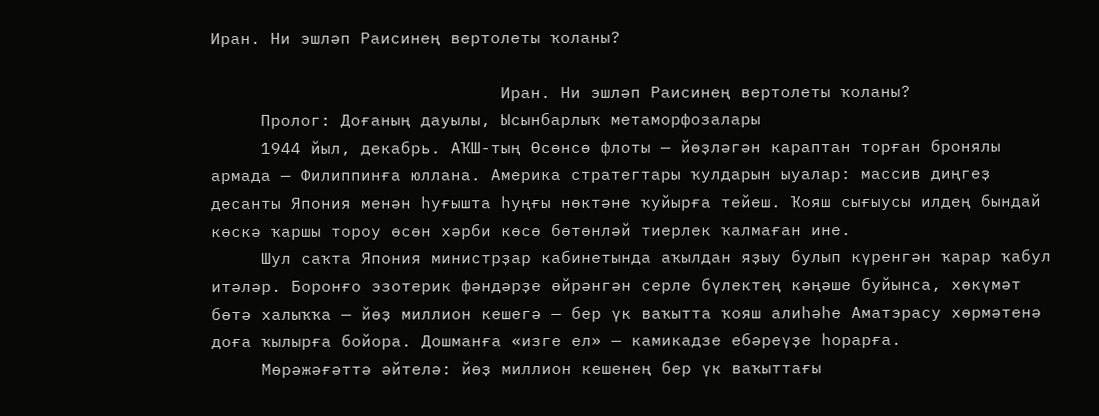Иран. Ни эшләп Раисинең вертолеты ҡоланы?

                             Иран. Ни эшләп Раисинең вертолеты ҡоланы?
     Пролог: Доғаның дауылы, Ысынбарлыҡ метаморфозалары
     1944 йыл, декабрь. АҠШ-тың Өсөнсө флоты — йөҙләгән караптан торған бронялы армада — Филиппинға юллана. Америка стратегтары ҡулдарын ыуалар: массив диңгеҙ десанты Япония менән һуғышта һуңғы нөктәне ҡуйырға тейеш. Ҡояш сығыусы илдең бындай көскә ҡаршы тороу өсөн хәрби көсө бөтөнләй тиерлек ҡалмаған ине.
     Шул саҡта Япония министрҙар кабинетында аҡылдан яҙыу булып күренгән ҡарар ҡабул итәләр. Боронғо эзотерик фәндәрҙе өйрәнгән серле бүлектең кәңәше буйынса, хөкүмәт бөтә халыҡҡа — йөҙ миллион кешегә — бер үк ваҡытта ҡояш алиһәһе Аматэрасу хөрмәтенә доға ҡылырға бойора. Дошманға «изге ел» — камикадзе ебәреүҙе һорарға.
     Мөрәжәғәттә әйтелә: йөҙ миллион кешенең бер үк ваҡыттағы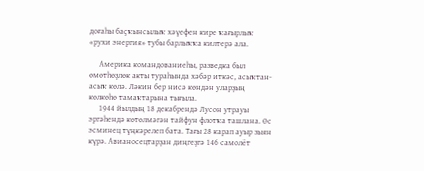доғаһы баҫҡынсылыҡ хәүефен кире ҡағырлыҡ «рухи энергия» тубы барлыҡҡа килтерә ала.

     Америка командованиеһы, разведка был өмөтһөҙлөк акты тураһында хәбәр иткәс, асыҡтан-асыҡ көлә. Ләкин бер нисә көндән уларҙың көлкөһө тамаҡтарына тығыла.
     1944 йылдың 18 декабрендә Лусон утрауы эргәһендә көтөлмәгән тайфун флотҡа ташлана. Өс эсминец түңкәрелеп бата. Тағы 28 карап ауыр зыян күрә. Авианосецтарҙан диңгеҙгә 146 самолёт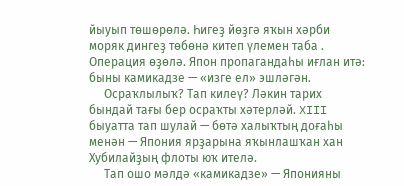йыуып төшөрөлә. Һигеҙ йөҙгә яҡын хәрби моряк дингеҙ төбөнә китеп үлемен таба .
Операция өҙөлә. Япон пропагандаһы иғлан итә: быны камикадзе — «изге ел» эшләгән.
     Осраҡлылыҡ? Тап килеү? Ләкин тарих бындай тағы бер осраҡты хәтерләй. XIII быуатта тап шулай — бөтә халыҡтың доғаһы менән — Япония ярҙарына яҡынлашҡан хан Хубилайҙың флоты юҡ ителә.
     Тап ошо мәлдә «камикадзе» — Японияны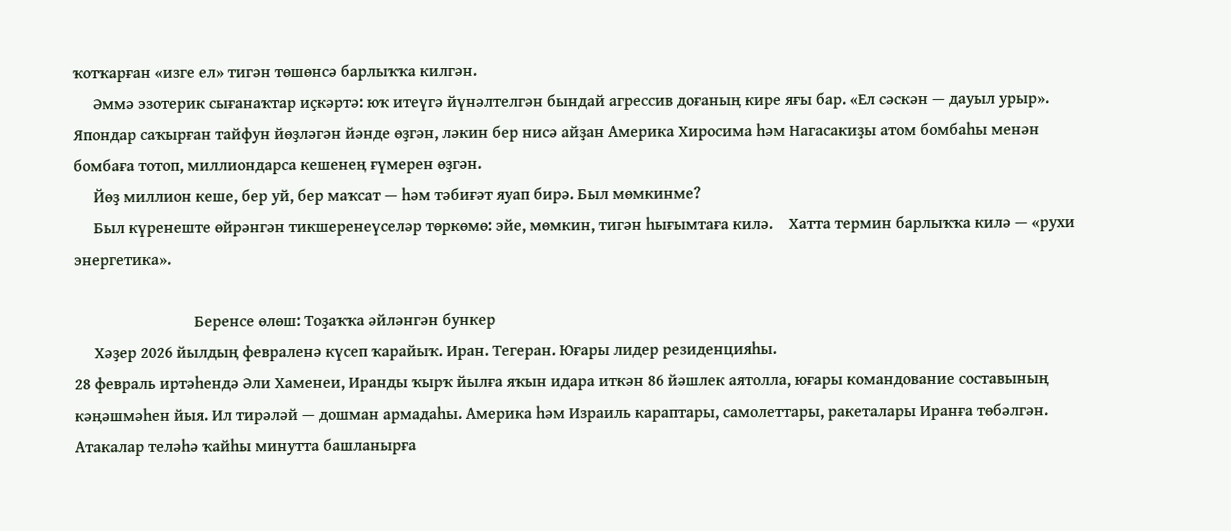ҡотҡарған «изге ел» тигән төшөнсә барлыҡҡа килгән.
     Әммә эзотерик сығанаҡтар иҫкәртә: юҡ итеүгә йүнәлтелгән бындай агрессив доғаның кире яғы бар. «Ел сәскән — дауыл урыр». Япондар саҡырған тайфун йөҙләгән йәнде өҙгән, ләкин бер нисә айҙан Америка Хиросима һәм Нагасакиҙы атом бомбаһы менән бомбаға тотоп, миллиондарса кешенең ғүмерен өҙгән.
     Йөҙ миллион кеше, бер уй, бер маҡсат — һәм тәбиғәт яуап бирә. Был мөмкинме?
     Был күренеште өйрәнгән тикшеренеүселәр төркөмө: эйе, мөмкин, тигән һығымтаға килә.    Хатта термин барлыҡҡа килә — «рухи энергетика».

                              Беренсе өлөш: Тоҙаҡҡа әйләнгән бункер
     Хәҙер 2026 йылдың февраленә күсеп ҡарайыҡ. Иран. Тегеран. Юғары лидер резиденцияһы.
28 февраль иртәһендә Әли Хаменеи, Иранды ҡырҡ йылға яҡын идара иткән 86 йәшлек аятолла, юғары командование составының кәңәшмәһен йыя. Ил тирәләй — дошман армадаһы. Америка һәм Израиль караптары, самолеттары, ракеталары Иранға төбәлгән. Атакалар теләһә ҡайһы минутта башланырға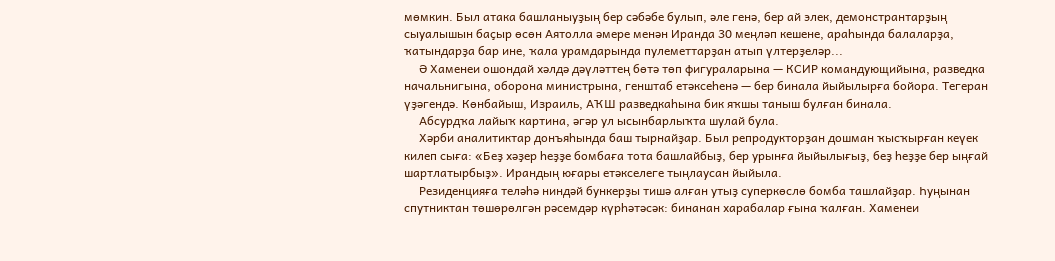мөмкин. Был атака башланыуҙың бер сәбәбе булып, әле генә, бер ай элек, демонстрантарҙың сыуалышын баҫыр өсөн Аятолла әмере менән Иранда 30 меңләп кешене, араһында балаларҙа, ҡатындарҙа бар ине, ҡала урамдарында пулеметтарҙан атып үлтерҙеләр...
     Ә Хаменеи ошондай хәлдә дәүләттең бөтә төп фигураларына — КСИР командующийына, разведка начальнигына, оборона министрына, генштаб етәксеһенә — бер бинала йыйылырға бойора. Тегеран үҙәгендә. Көнбайыш, Израиль, АҠШ разведкаһына бик яҡшы таныш булған бинала.
     Абсурдҡа лайыҡ картина, әгәр ул ысынбарлыҡта шулай була.
     Хәрби аналитиктар донъяһында баш тырнайҙар. Был репродукторҙан дошман ҡысҡырған кеүек килеп сыға: «Беҙ хәҙер һеҙҙе бомбаға тота башлайбыҙ, бер урынға йыйылығыҙ, беҙ һеҙҙе бер ыңғай шартлатырбыҙ». Ирандың юғары етәкселеге тыңлаусан йыйыла.
     Резиденцияға теләһә ниндәй бункерҙы тишә алған утыҙ суперкөслө бомба ташлайҙар. Һуңынан спутниктан төшөрөлгән рәсемдәр күрһәтәсәк: бинанан харабалар ғына ҡалған. Хаменеи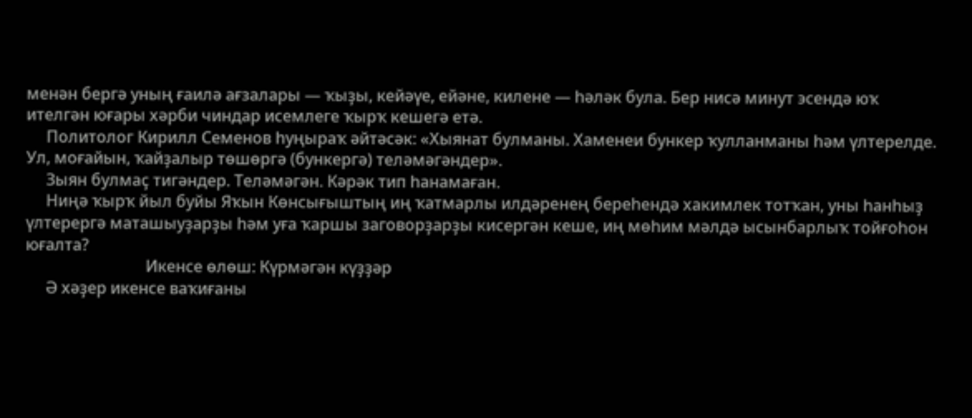менән бергә уның ғаилә ағзалары — ҡыҙы, кейәүе, ейәне, килене — һәләк була. Бер нисә минут эсендә юҡ ителгән юғары хәрби чиндар исемлеге ҡырҡ кешегә етә.
     Политолог Кирилл Семенов һуңыраҡ әйтәсәк: «Хыянат булманы. Хаменеи бункер ҡулланманы һәм үлтерелде. Ул, моғайын, ҡайҙалыр төшөргә (бункергә) теләмәгәндер».
     Зыян булмаҫ тигәндер. Теләмәгән. Кәрәк тип һанамаған.
     Ниңә ҡырҡ йыл буйы Яҡын Көнсығыштың иң ҡатмарлы илдәренең береһендә хакимлек тотҡан, уны һанһыҙ үлтерергә маташыуҙарҙы һәм уға ҡаршы заговорҙарҙы кисергән кеше, иң мөһим мәлдә ысынбарлыҡ тойғоһон юғалта?
                              Икенсе өлөш: Күрмәгән күҙҙәр
     Ә хәҙер икенсе ваҡиғаны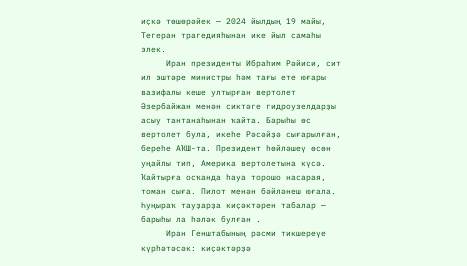иҫкә төшөрәйек — 2024 йылдың 19 майы, Тегеран трагедияһынан ике йыл самаһы элек.
     Иран президенты Ибраһим Рәйиси, сит ил эштәре министры һәм тағы ете юғары вазифалы кеше ултырған вертолет Әзербайжан менән сиктәге гидроузелдарҙы асыу тантанаһынан ҡайта. Барыһы өс вертолет була, икеһе Рәсәйҙә сығарылған, береһе АҠШ-та. Президент һөйләшеү өсөн уңайлы тип, Америка вертолетына күсә. Ҡайтырға осҡанда һауа торошо насарая, томан сыға. Пилот менән бәйләнеш юғала. Һуңыраҡ тауҙарҙа киҫәктәрен табалар — барыһы ла һәләк булған .
     Иран Генштабының рәсми тикшереүе күрһәтәсәк: киҫәктәрҙә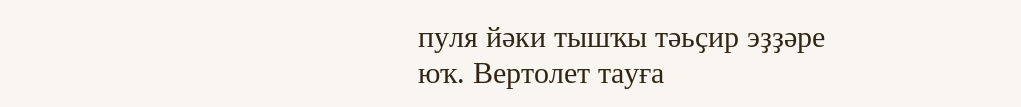пуля йәки тышҡы тәьҫир эҙҙәре юҡ. Вертолет тауға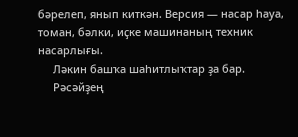бәрелеп, янып киткән. Версия — насар һауа, томан, бәлки, иҫке машинаның техник насарлығы.
     Ләкин башҡа шаһитлыҡтар ҙа бар.
     Рәсәйҙең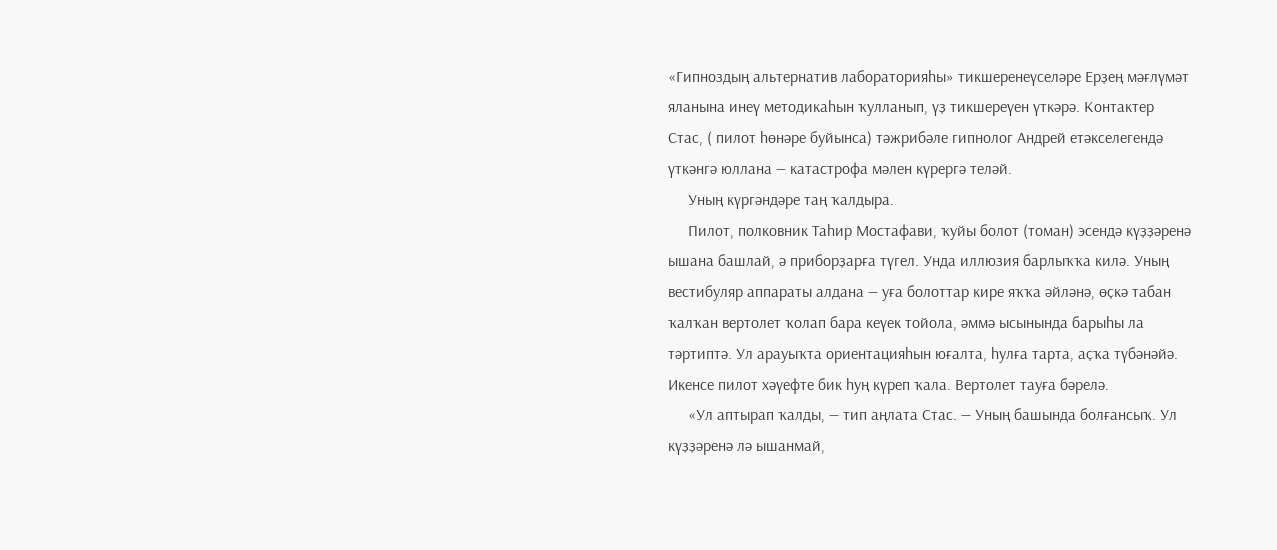«Гипноздың альтернатив лабораторияһы» тикшеренеүселәре Ерҙең мәғлүмәт яланына инеү методикаһын ҡулланып, үҙ тикшереүен үткәрә. Контактер Стас, ( пилот һөнәре буйынса) тәжрибәле гипнолог Андрей етәкселегендә үткәнгә юллана — катастрофа мәлен күрергә теләй.
     Уның күргәндәре таң ҡалдыра.
     Пилот, полковник Таһир Мостафави, ҡуйы болот (томан) эсендә күҙҙәренә ышана башлай, ә приборҙарға түгел. Унда иллюзия барлыҡҡа килә. Уның вестибуляр аппараты алдана — уға болоттар кире яҡҡа әйләнә, өҫкә табан ҡалҡан вертолет ҡолап бара кеүек тойола, әммә ысынында барыһы ла тәртиптә. Ул арауыҡта ориентацияһын юғалта, һулға тарта, аҫҡа түбәнәйә. Икенсе пилот хәүефте бик һуң күреп ҡала. Вертолет тауға бәрелә.
     «Ул аптырап ҡалды, — тип аңлата Стас. — Уның башында болғансыҡ. Ул күҙҙәренә лә ышанмай,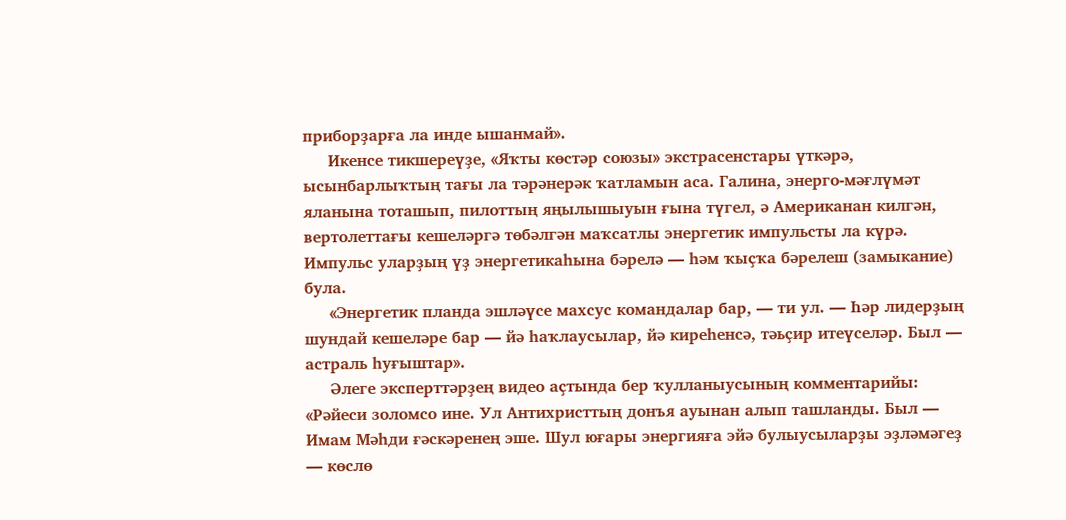приборҙарға ла инде ышанмай».
     Икенсе тикшереүҙе, «Яҡты көстәр союзы» экстрасенстары үткәрә, ысынбарлыҡтың тағы ла тәрәнерәк ҡатламын аса. Галина, энерго-мәғлүмәт яланына тоташып, пилоттың яңылышыуын ғына түгел, ә Американан килгән, вертолеттағы кешеләргә төбәлгән маҡсатлы энергетик импульсты ла күрә. Импульс уларҙың үҙ энергетикаһына бәрелә — һәм ҡыҫҡа бәрелеш (замыкание) була.
     «Энергетик планда эшләүсе махсус командалар бар, — ти ул. — Һәр лидерҙың шундай кешеләре бар — йә һаҡлаусылар, йә киреһенсә, тәьҫир итеүселәр. Был — астраль һуғыштар».
     Әлеге эксперттәрҙең видео аҫтында бер ҡулланыусының комментарийы: «Рәйеси золомсо ине. Ул Антихристтың донъя ауынан алып ташланды. Был — Имам Мәһди ғәскәренең эше. Шул юғары энергияға эйә булыусыларҙы эҙләмәгеҙ — көслө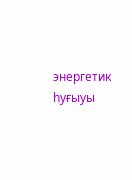энергетик һуғыуы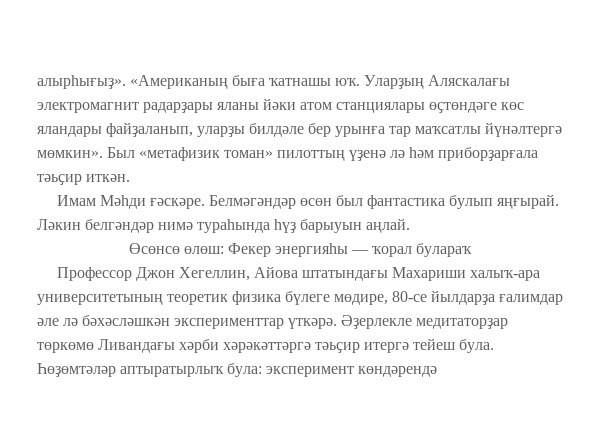алырһығыҙ». «Американың быға ҡатнашы юҡ. Уларҙың Аляскалағы электромагнит радарҙары яланы йәки атом станциялары өҫтөндәге көс яландары файҙаланып, уларҙы билдәле бер урынға тар маҡсатлы йүнәлтергә мөмкин». Был «метафизик томан» пилоттың үҙенә лә һәм приборҙарғала тәьҫир иткән.
     Имам Мәһди ғәскәре. Белмәгәндәр өсөн был фантастика булып яңғырай. Ләкин белгәндәр нимә тураһында һүҙ барыуын аңлай.
                       Өсөнсө өлөш: Фекер энергияһы — ҡорал булараҡ
     Профессор Джон Хегеллин, Айова штатындағы Махариши халыҡ-ара университетының теоретик физика бүлеге мөдире, 80-се йылдарҙа ғалимдар әле лә бәхәсләшкән эксперименттар үткәрә. Әҙерлекле медитаторҙар төркөмө Ливандағы хәрби хәрәкәттәргә тәьҫир итергә тейеш була. Һөҙөмтәләр аптыратырлыҡ була: эксперимент көндәрендә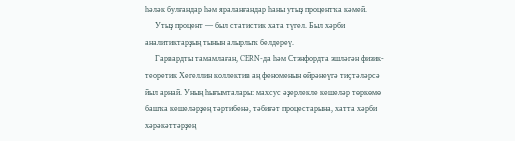һәләк булғандар һәм яраланғандар һаны утыҙ процентҡа кәмей.
     Утыҙ процент — был статистик хата түгел. Был хәрби аналитиктарҙың тынын алырлыҡ белдереү.
     Гарвардты тамамлаған, CERN-да һәм Стэнфордта эшләгән физик-теоретик Хегеллин коллектив аң феноменын өйрәнеүгә тиҫтәләрсә йыл арнай. Уның һығымталары: махсус әҙерлекле кешеләр төркөмө башҡа кешеләрҙең тәртибенә, тәбиғәт процестарына, хатта хәрби хәрәкәттәрҙең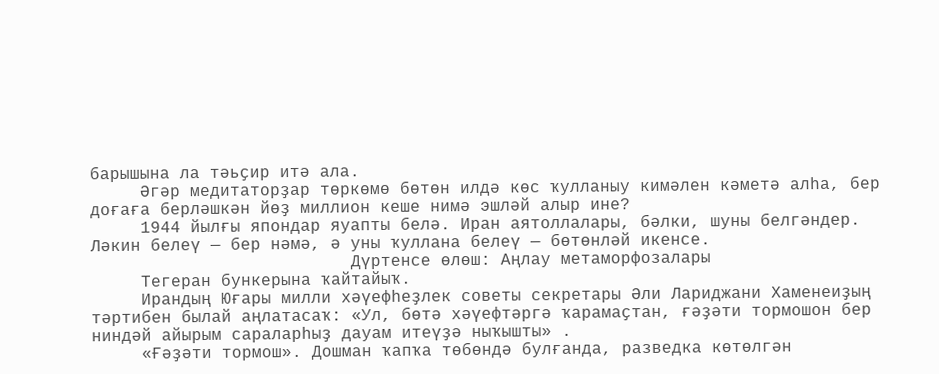барышына ла тәьҫир итә ала.
     Әгәр медитаторҙар төркөмө бөтөн илдә көс ҡулланыу кимәлен кәметә алһа, бер доғаға берләшкән йөҙ миллион кеше нимә эшләй алыр ине?
     1944 йылғы япондар яуапты белә. Иран аятоллалары, бәлки, шуны белгәндер. Ләкин белеү — бер нәмә, ә уны ҡуллана белеү — бөтөнләй икенсе.
                          Дүртенсе өлөш: Аңлау метаморфозалары
     Тегеран бункерына ҡайтайыҡ.
     Ирандың Юғары милли хәүефһеҙлек советы секретары Әли Лариджани Хаменеиҙың тәртибен былай аңлатасаҡ: «Ул, бөтә хәүефтәргә ҡарамаҫтан, ғәҙәти тормошон бер ниндәй айырым сараларһыҙ дауам итеүҙә ныҡышты» .
     «Ғәҙәти тормош». Дошман ҡапҡа төбөндә булғанда, разведка көтөлгән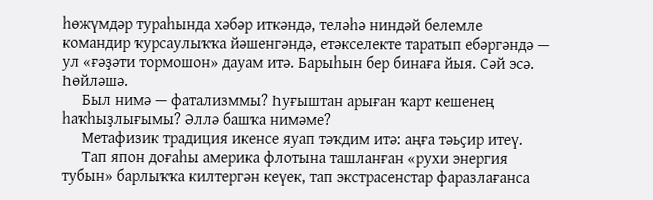һөжүмдәр тураһында хәбәр иткәндә, теләһә ниндәй белемле командир ҡурсаулыҡҡа йәшенгәндә, етәкселекте таратып ебәргәндә — ул «ғәҙәти тормошон» дауам итә. Барыһын бер бинаға йыя. Сәй эсә. Һөйләшә.
     Был нимә — фатализммы? Һуғыштан арыған ҡарт кешенең һаҡһыҙлығымы? Әллә башҡа нимәме?
     Метафизик традиция икенсе яуап тәҡдим итә: аңға тәьҫир итеү.
     Тап япон доғаһы америка флотына ташланған «рухи энергия тубын» барлыҡҡа килтергән кеүек, тап экстрасенстар фаразлағанса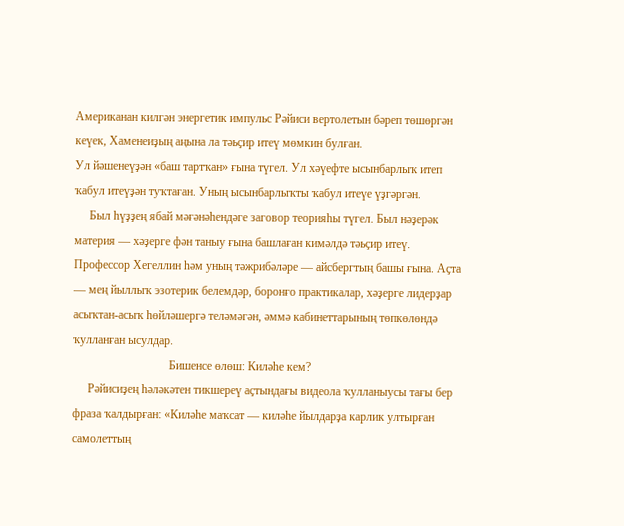Американан килгән энергетик импульс Рәйиси вертолетын бәреп төшөргән кеүек, Хаменеиҙың аңына ла тәьҫир итеү мөмкин булған.
Ул йәшенеүҙән «баш тартҡан» ғына түгел. Ул хәүефте ысынбарлыҡ итеп ҡабул итеүҙән туҡтаған. Уның ысынбарлыҡты ҡабул итеүе үҙгәргән.
     Был һүҙҙең ябай мәғәнәһендәге заговор теорияһы түгел. Был нәҙерәк материя — хәҙерге фән таныу ғына башлаған кимәлдә тәьҫир итеү. Профессор Хегеллин һәм уның тәжрибәләре — айсбергтың башы ғына. Аҫта — мең йыллыҡ эзотерик белемдәр, боронғо практикалар, хәҙерге лидерҙар асыҡтан-асыҡ һөйләшергә теләмәгән, әммә кабинеттарының төпкөлөндә ҡулланған ысулдар.
                                Бишенсе өлөш: Киләһе кем?
     Рәйисиҙең һәләкәтен тикшереү аҫтындағы видеола ҡулланыусы тағы бер фраза ҡалдырған: «Киләһе маҡсат — киләһе йылдарҙа карлик ултырған самолеттың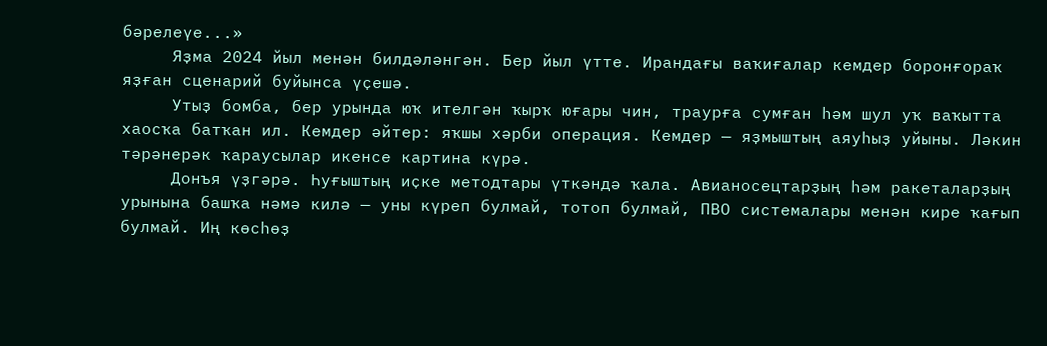бәрелеүе...»
     Яҙма 2024 йыл менән билдәләнгән. Бер йыл үтте. Ирандағы ваҡиғалар кемдер боронғораҡ яҙған сценарий буйынса үҫешә.
     Утыҙ бомба, бер урында юҡ ителгән ҡырҡ юғары чин, траурға сумған һәм шул уҡ ваҡытта хаосҡа батҡан ил. Кемдер әйтер: яҡшы хәрби операция. Кемдер — яҙмыштың аяуһыҙ уйыны. Ләкин тәрәнерәк ҡараусылар икенсе картина күрә.
     Донъя үҙгәрә. Һуғыштың иҫке методтары үткәндә ҡала. Авианосецтарҙың һәм ракеталарҙың урынына башҡа нәмә килә — уны күреп булмай, тотоп булмай, ПВО системалары менән кире ҡағып булмай. Иң көсһөҙ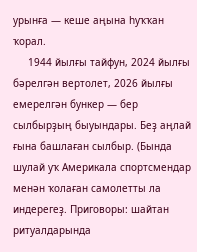урынға — кеше аңына һуҡҡан ҡорал.
     1944 йылғы тайфун, 2024 йылғы бәрелгән вертолет, 2026 йылғы емерелгән бункер — бер сылбырҙың быуындары. Беҙ аңлай ғына башлаған сылбыр. (Бында шулай уҡ Америкала спортсмендар менән ҡолаған самолетты ла индерегеҙ. Приговоры: шайтан ритуалдарында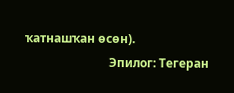ҡатнашҡан өсөн).
                            Эпилог: Тегеран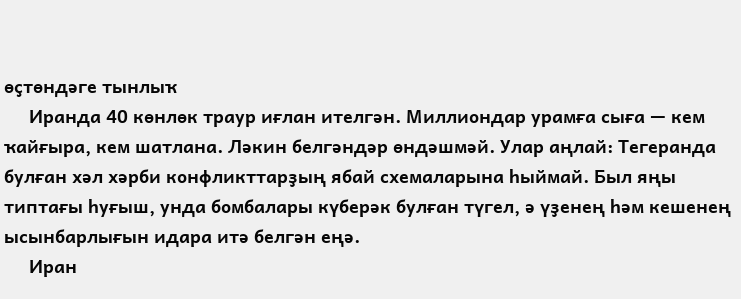өҫтөндәге тынлыҡ
     Иранда 40 көнлөк траур иғлан ителгән. Миллиондар урамға сыға — кем ҡайғыра, кем шатлана. Ләкин белгәндәр өндәшмәй. Улар аңлай: Тегеранда булған хәл хәрби конфликттарҙың ябай схемаларына һыймай. Был яңы типтағы һуғыш, унда бомбалары күберәк булған түгел, ә үҙенең һәм кешенең ысынбарлығын идара итә белгән еңә.
     Иран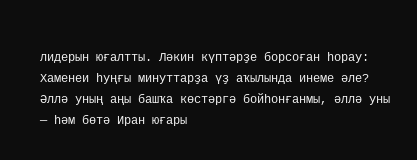лидерын юғалтты. Ләкин күптәрҙе борсоған һорау: Хаменеи һуңғы минуттарҙа үҙ аҡылында инеме әле? Әллә уның аңы башҡа көстәргә бойһонғанмы, әллә уны — һәм бөтә Иран юғары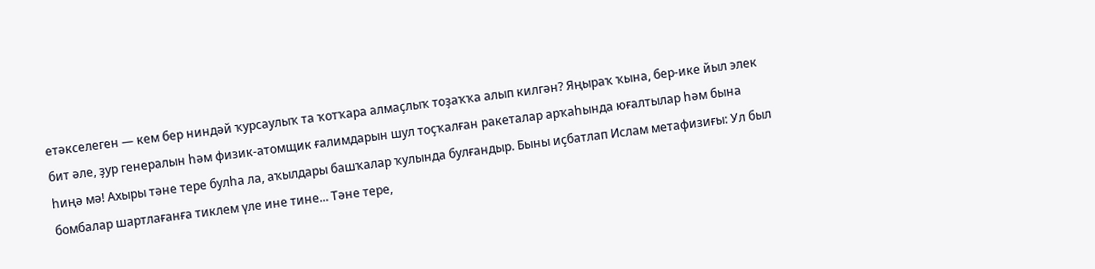етәкселеген — кем бер ниндәй ҡурсаулыҡ та ҡотҡара алмаҫлыҡ тоҙаҡҡа алып килгән? Яңыраҡ ҡына, бер-ике йыл элек бит әле, ҙур генералын һәм физик-атомщик ғалимдарын шул тоҫҡалған ракеталар арҡаһында юғалтылар һәм бына һиңә мә! Ахыры тәне тере булһа ла, аҡылдары башҡалар ҡулында булғандыр. Быны иҫбатлап Ислам метафизиғы: Ул был бомбалар шартлағанға тиклем үле ине тине... Тәне тере,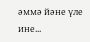әммә йәне үле ине...